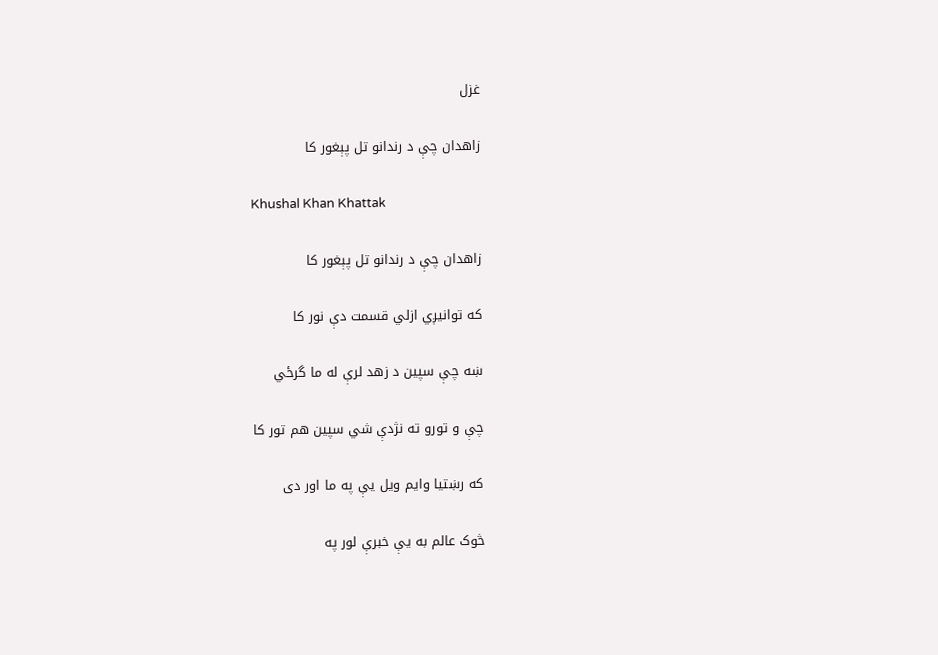غزل

زاهدان چې د رندانو تل پېغور کا

Khushal Khan Khattak

زاهدان چې د رندانو تل پېغور کا

که توانيږي ازلي قسمت دې نور کا

ښه چې سپين د زهد لرې له ما گرځي

چې و تورو ته نژدې شي سپين هم تور کا

که رښتيا وايم ويل يې په ما اور دی

څوک عالم به يې خبرې لور په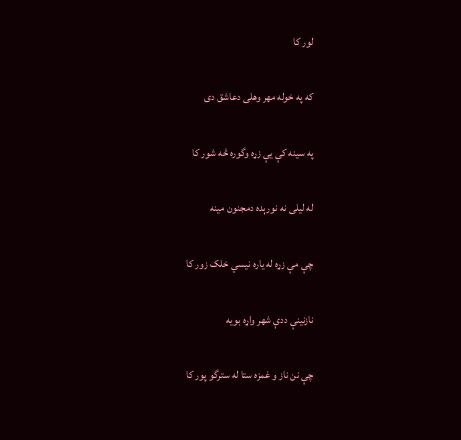لور کا

که په خوله مهر وهلی دعاشق دی

په سينه کې يې زړه وگوره څه شور کا

له ليلی نه نورېده دمجنون مينه

چې مې زړه له ياره نيسي خلک زور کا

نازنينې ددې شهر واړه بويه

چې نن ناز و غمزه ستا له سترگو پور کا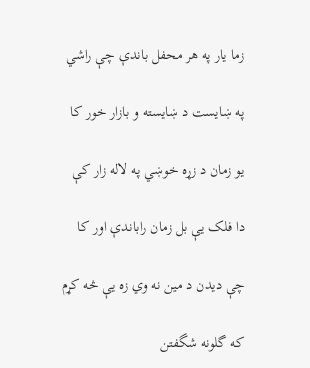زما يار په هر محفل باندې چې راشي

په ښايست د ښايسته و بازار خور کا

يو زمان د زړه خوښي په لاله زار کې

دا فلک يې بل زمان راباندې اور کا

چې ديدن د مين نه وي زه يې څه کړم

که گلونه شگفتن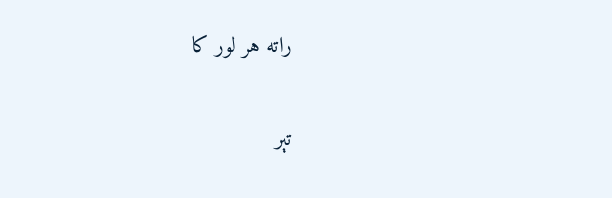راته هر لور کا

تېر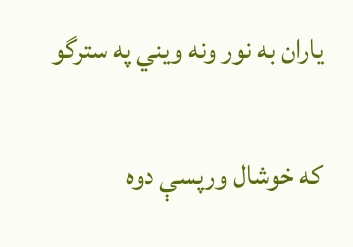ياران به نور ونه ويني په سترگو

که خوشال ورپسې دوه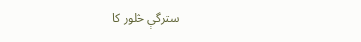سترگې څلور کا